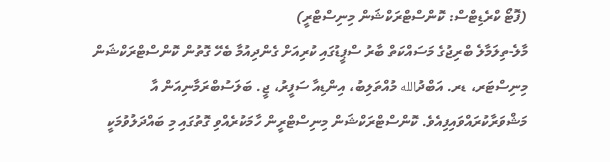(ފޮޓޯ ކްރެޑިޓްސް: ކޮންސްޓްރަކްޝަން މިނިސްޓްރީ)
މާލެ-ތިލަމާލެ ބްރިޖުގެ މަސައްކަތް ބާރު ސްޕީޑުގައި ކުރިއަށް ގެންދިއުމާ ބެހޭ ގޮތުން ކޮންސްޓްރަކްޝަން މިނިސްޓަރ، ޑރ. އަބްދުالله މުއްތަލިބު، އިންޑިއާ ސަފީރު، ޖީ. ބަލަސުބްރަމާނިއަން އާ މަޝްވަރާކުރައްވައިފިއެވެ. ކޮންސްޓްރަކްޝަން މިނިސްޓްރީން ހާމަކުރެއްވި ގޮތުގައި މި ބައްދަލުވުމަކީ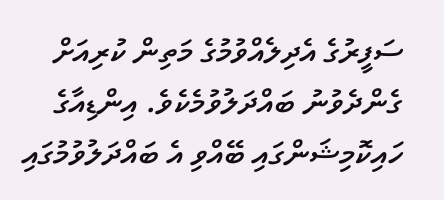ސަފީރުގެ އެދިލެއްވުމުގެ މަތިން ކުރިއަށް ގެންދެވުނު ބައްދަލުވުމެކެވެ. އިންޑިއާގެ ހައިކޮމިޝަންގައި ބޭއްވި އެ ބައްދަލުވުމުގައި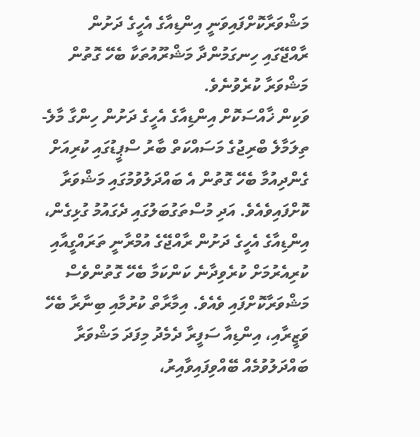މަޝްވަރާކޮށްފައިވަނީ އިންޑިއާގެ އެހީގެ ދަށުން ރާއްޖޭގައި ހިނގަމުންދާ މަޝްރޫއުތަކާ ބެހޭ ގޮތުން މަޝްވަރާ ކުރެވުނެވެ.
ވަކިން ޚާއްސަކޮށް އިންޑިއާގެ އެހީގެ ދަށުން ހިންގާ މާލެ-ތިލަމާލެ ބްރިޖުގެ މަސައްކަތް ބާރު ސްޕީޑުގައި ކުރިއަށް ގެންދިއުމާ ބެހޭ ގޮތުން އެ ބައްދަލުވުމުގައި މަޝްވަރާ ކޮށްފައިވެއެވެ. އަދި މުސްތަގުބަލުގައި ދެގައުމު ގުޅިގެން، އިންޑިއާގެ އެހީގެ ދަށުން ރާއްޖޭގެ އުމްރާނީ ތަރައްގީއާއި ކުރިއެރުމަށް ކުރެވިދާނެ ކަންކަމާ ބެހޭ ގޮތުންވެސް މަޝްވަރާކޮށްފައި ވެއެވެ. އިމާރާތް ކުރުމާއި ބިނާރާ ބެހޭ ވަޒީރާއި، އިންޑިއާ ސަފީރާ ދެމެދު މިފަދަ މަޝްވަރާ ބައްދަލުވުމެއް ބޭއްވިފައިވާއިރު،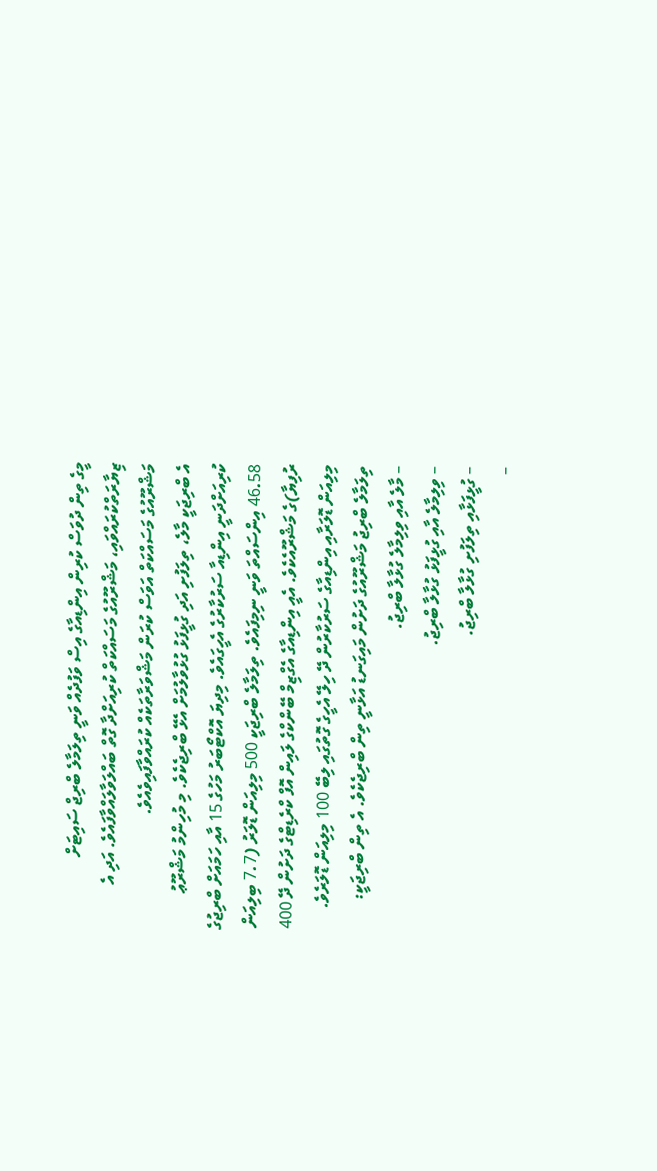މީގެ ތިން ދުވަސް ކުރިން އިންޑިއާގެ އިސް ވަފުދެއް ވަނީ ތިލަމާލެ ބްރިޖް ސައިޓަށް ޒިޔާރަތްކުރައްވައި، މަޝްރޫއުގެ މަސައްކަތް ކުރިއަށްދާ ގޮތް ބައްލަވާލައްވާފައެވެ. އަދި އެ މަޝްރޫއުގެ މަސައްކަތް އަވަސް ކުރަން މަޝްވަރާތަކެއް ކުރައްވާފައިވެއެވެ.
އެ ބްރިޖަކީ މާލެ، ތިލަފުށި އަދި ގުޅީފަޅު ގުޅުވާލުމަށް އެޅޭ ބްރިޖެކެވެ. މި މުހިންމު މަޝްރޫޢު ކުރިއަށްދަނީ އިންޑިއާ ސަރުކާރުގެ އެހީގައެވެ. މިދިޔަ އޮކްޓޯބަރު މަހުގެ 15 އާއި ހަމައަށް ބްރިޖުގެ 46.58 އިންސައްތަ ވަނީ ނިމިފައެވެ. ތިލަމާލެ ބްރިޖަކީ 500 މިލިއަން ޑޮލަރު (7.7 ބިލިއަން ރުފިޔާ)ގެ މަޝްރޫއެކެވެ. އެއީ އިންޑިއާގެ އެގްޒިމް ބޭންކްގެ ލައިން އޮފް ކްރެޑިޓްގެ ދަށުން ދޭ 400 މިލިއަން ޑޮލަރާއި އިންޑިއާގެ ސަރުކާރުން ދޭ ހިލޭ އެހީގެ ގޮތުގައި ލިބޭ 100 މިލިއަން ޑޮލަރެވެ.
ތިލަމާލެ ބްރިޖު މަޝްރޫއުގެ ދަށުން މައިގަނޑު އަޅާނީ ތިން ބްރިޖެކެވެ. އެ ތިން ބްރިޖަކީ:
– މާލެ އާއި ވިލިމާލެ ގުޅާލާ ބްރިޖު.
– ވިލިމާލެ އާއި ގުޅީފަޅު ގުޅާލާ ބްރިޖު.
– ގުޅީފަޅާއި ތިލަފުށި ގުޅާލާ ބްރިޖު.
–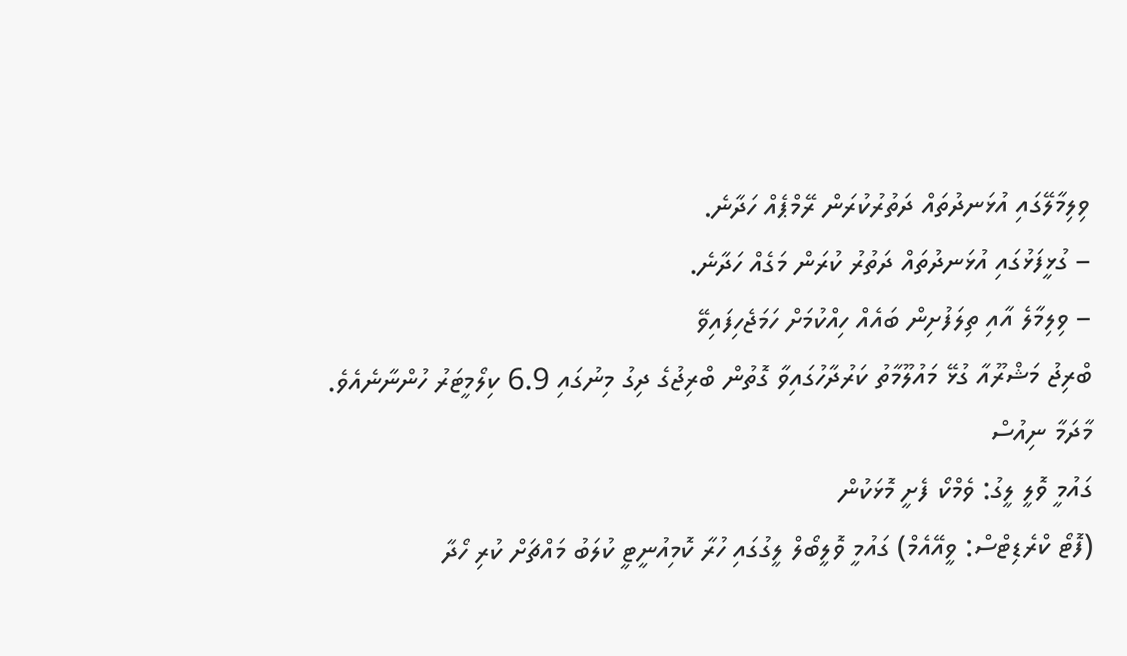ވިލިމާލޭގައި އުޅަނދުތައް ދަތުރުކުރަން ރޭމްޕެއް ހަދާނެ.
– ގުޅީފަޅުގައި އުޅަނދުތައް ދަތުރު ކުރަން މަގެއް ހަދާނެ.
– ވިލިމާލެ އާއި ތިލަފުށިން ބައެއް ހިއްކުމަށް ހަމަޖެހިފައިވޭ
ބްރިޖު މަޝްރޫއާ ގުޅޭ މައުލޫމާތު ކަރުދާހުގައިވާ ގޮތުން ބްރިޖުގެ ދިގު މިނުގައި 6.9 ކިލޯމީޓަރު ހުންނާނެއެވެ.
މާދަމާ ނިއުސް
ގައުމީ ވޮލީ ލީގު: ވެމްކޯ ފެށީ މޮޅަކުން
(ފޮޓޯ ކްރެޑިޓްސް: ވީއޭއެމް) ގައުމީ ވޮލީބޯލް ލީގުގައި ހުރާ ކޮމިއުނީޓީ ކުލަބު މައްޗަށް ކުރި ހޯދާ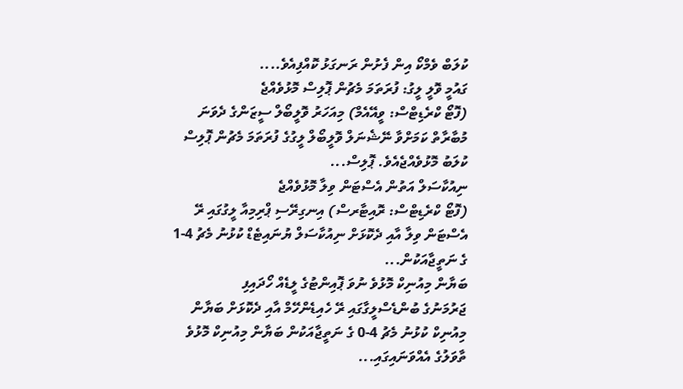ކުލަބް ވެމްކޯ އިން ފެށުން ރަނގަޅު ކޮއްފިއެވެ....
ގައުމީ ވޮލީ ލީގު: ފުރަތަމަ މެޗުން ޕޮލިސް މޮޅުވެއްޖެ
(ފޮޓޯ ކްރެޑިޓްސް: ވީއޭއެމް) މިއަހަރު ވޮލީބޯލް ސީޒަންގެ ދެވަނަ މުބާރާތް ކަމަށްވާ ނޭޝެނަލް ވޮލީބޯލް ލީގުގެ ފުރަތަމަ މެޗުން ޕޮލިސް ކުލަބު މޮޅުވެއްޖެއެވެ. ޕޮލިސް...
ނިއުކާސަލް އަތުން އެސްޓަން ވިލާ މޮޅުވެއްޖެ
(ފޮޓޯ ކްރެޑިޓްސް: ރޮއިޓާރސް) އިނގިރޭސި ޕްރިމިއާ ލީގުގައި ރޭ އެސްޓަން ވިލާ އާއި ދެކޮޅަށް ނިއުކާސަލް ޔުނައިޓެޑް ކުޅުނު މެޗު 4-1 ގެ ނަތީޖާއަކުން...
ބަޔާން މިއުނިކް މޮޅުވެ ނުވަ ޕޮއިންޓުގެ ލީޑެއް ހޯދައިފި
ޖަރުމަނުގެ ބުންޑެސްލީގާގައި ރޭ ހެއިޑެންހޭމް އާއި ދެކޮޅަށް ބަޔާން މިއުނިކް ކުޅުނު މެޗު 4-0 ގެ ނަތީޖާއަކުން ބަޔާން މިއުނިކް މޮޅުވެ ތާވަލުގެ އެއްވަނައިގައި...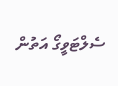ސެލްޓަވީގޯ އަތުން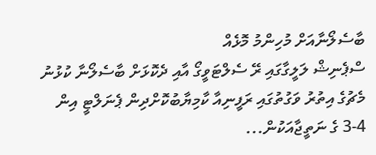ބާސެލޯނާއަށް މުހިންމު މޮޅެއް
ސްޕެނިޝް ލަލީގާގައި ރޭ ސެލްޓަވީގޯ އާއި ދެކޮޅަށް ބާސެލޯނާ ކުޅުނު މެޗުގެ އިތުރު ވަގުތުގައި ރަފީނިއާ ކާމިޔާބުކޮށްދިން ޕެނަލްޓީ އިން 4-3 ގެ ނަތީޖާއަކުން...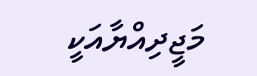މަޖީދިއްޔާއަކީ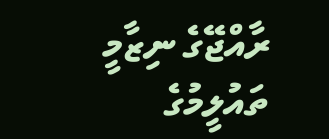ރާއްޖޭގެ ނިޒާމީ ތައުލީމުގެ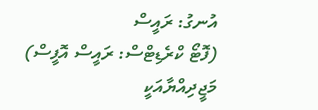އުނގު: ރައީސް
(ފޮޓޯ ކްރެޑިޓްސް: ރައީސް އޮފީސް) މަޖީދިއްޔާއަކީ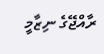ރާއްޖޭގެ ނިޒާމީ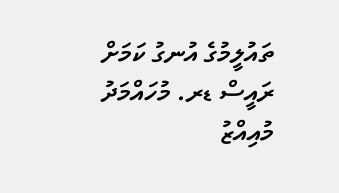ތައުލީމުގެ އުނގު ކަމަށް ރައީސް ޑރ. މުހައްމަދު މުއިއްޒު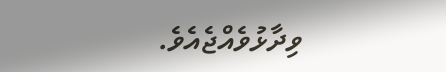ވިދާޅުވެއްޖެއެވެ.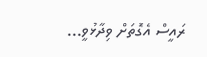ރައީސް އެގޮތަށް ވިދާޅުވީ...